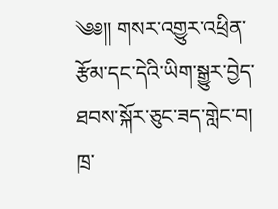༄༅།། གསར་འགྱུར་འཕྲིན་རྩོམ་དང་དེའི་ཡིག་སྒྱུར་བྱེད་ཐབས་སྐོར་ཅུང་ཟད་གླེང་བ།
ཁྲ་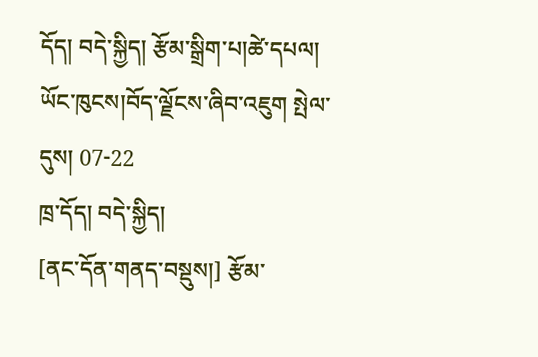དོད། བདེ་སྐྱིད། རྩོམ་སྒྲིག་པ།ཚེ་དཔལ། ཡོང་ཁུངས།བོད་ལྗོངས་ཞིབ་འཇུག སྤེལ་དུས། 07-22
ཁྲ་དོད། བདེ་སྐྱིད།
[ནང་དོན་གནད་བསྡུས།] རྩོམ་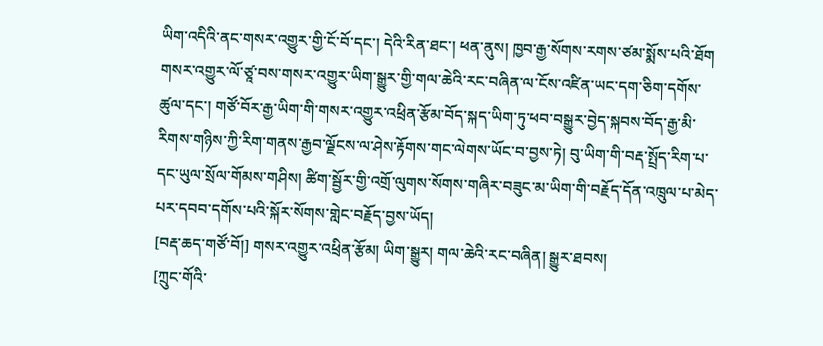ཡིག་འདིའི་ནང་གསར་འགྱུར་གྱི་ངོ་བོ་དང་། དེའི་རིན་ཐང་། ཕན་ནུས། ཁྱབ་རྒྱ་སོགས་རགས་ཙམ་སྨོས་པའི་ཐོག གསར་འགྱུར་ལོ་ཙཱ་བས་གསར་འགྱུར་ཡིག་སྒྱུར་གྱི་གལ་ཆེའི་རང་བཞིན་ལ་ངོས་འཛིན་ཡང་དག་ཅིག་དགོས་ཚུལ་དང་། གཙོ་བོར་རྒྱ་ཡིག་གི་གསར་འགྱུར་འཕྲིན་རྩོམ་བོད་སྐད་ཡིག་ཏུ་ཕབ་བསྒྱུར་བྱེད་སྐབས་བོད་རྒྱ་མི་རིགས་གཉིས་ཀྱི་རིག་གནས་རྒྱབ་ལྗོངས་ལ་ཤེས་རྟོགས་གང་ལེགས་ཡོང་བ་བྱས་ཏེ། བུ་ཡིག་གི་བརྡ་སྤྲོད་རིག་པ་དང་ཡུལ་སྲོལ་གོམས་གཤིས། ཚིག་སྦྱོར་གྱི་འགྲོ་ལུགས་སོགས་གཞིར་བཟུང་མ་ཡིག་གི་བརྗོད་དོན་འཁྲུལ་པ་མེད་པར་དབབ་དགོས་པའི་སྐོར་སོགས་གླེང་བརྗོད་བྱས་ཡོད།
[བརྡ་ཆད་གཙོ་བོ།] གསར་འགྱུར་འཕྲིན་རྩོམ། ཡིག་སྒྱུར། གལ་ཆེའི་རང་བཞིན། སྒྱུར་ཐབས།
[ཀྲུང་གོའི་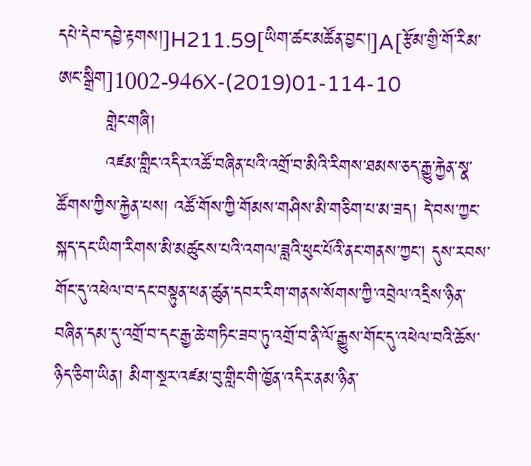དཔེ་དེབ་དབྱེ་རྟགས།]H211.59[ཡིག་ཚང་མཚོན་བྱང་།]A[རྩོམ་གྱི་གོ་རིམ་ཨང་སྒྲིག]1002-946X-(2019)01-114-10
        གླེང་གཞི།
        འཛམ་གླིང་འདིར་འཚོ་བཞིན་པའི་འགྲོ་བ་མིའི་རིགས་ཐམས་ཅད་རྒྱུ་རྐྱེན་སྣ་ཚོགས་ཀྱིས་རྐྱེན་པས། འཚོ་གོས་ཀྱི་གོམས་གཤིས་མི་གཅིག་པ་མ་ཟད། དེ་བས་ཀྱང་སྐད་དང་ཡིག་རིགས་མི་མཚུངས་པའི་འགལ་ཟླའི་ཕུང་པོའི་ནང་གནས་ཀྱང་། དུས་རབས་གོང་དུ་འཕེལ་བ་དང་བསྟུན་ཕན་ཚུན་དབར་རིག་གནས་སོགས་ཀྱི་འབྲེལ་འདྲིས་ཉིན་བཞིན་དམ་དུ་འགྲོ་བ་དང་རྒྱ་ཆེ་གཏིང་ཟབ་ཏུ་འགྲོ་བ་ནི་ལོ་རྒྱུས་གོང་དུ་འཕེལ་བའི་ཆོས་ཉིད་ཅིག་ཡིན། མིག་སྔར་འཛམ་བུ་གླིང་གི་ཁྱོན་འདིར་ནམ་ཉིན་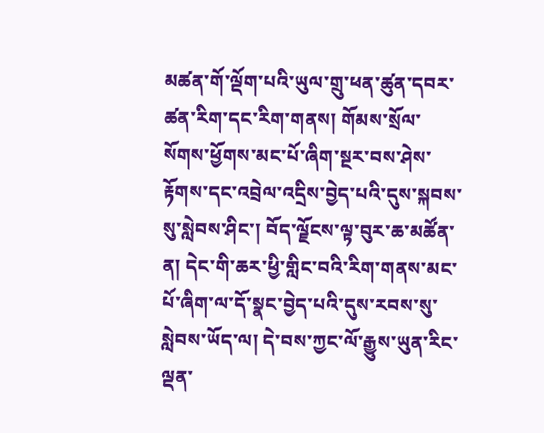མཚན་གོ་ལྡོག་པའི་ཡུལ་གྲུ་ཕན་ཚུན་དབར་ཚན་རིག་དང་རིག་གནས། གོམས་སྲོལ་སོགས་ཕྱོགས་མང་པོ་ཞིག་སྔར་བས་ཤེས་རྟོགས་དང་འབྲེལ་འདྲིས་བྱེད་པའི་དུས་སྐབས་སུ་སླེབས་ཤིང་། བོད་ལྗོངས་ལྟ་བུར་ཆ་མཚོན་ན། དེང་གི་ཆར་ཕྱི་གླིང་བའི་རིག་གནས་མང་པོ་ཞིག་ལ་དོ་སྣང་བྱེད་པའི་དུས་རབས་སུ་སླེབས་ཡོད་ལ། དེ་བས་ཀྱང་ལོ་རྒྱུས་ཡུན་རིང་ལྡན་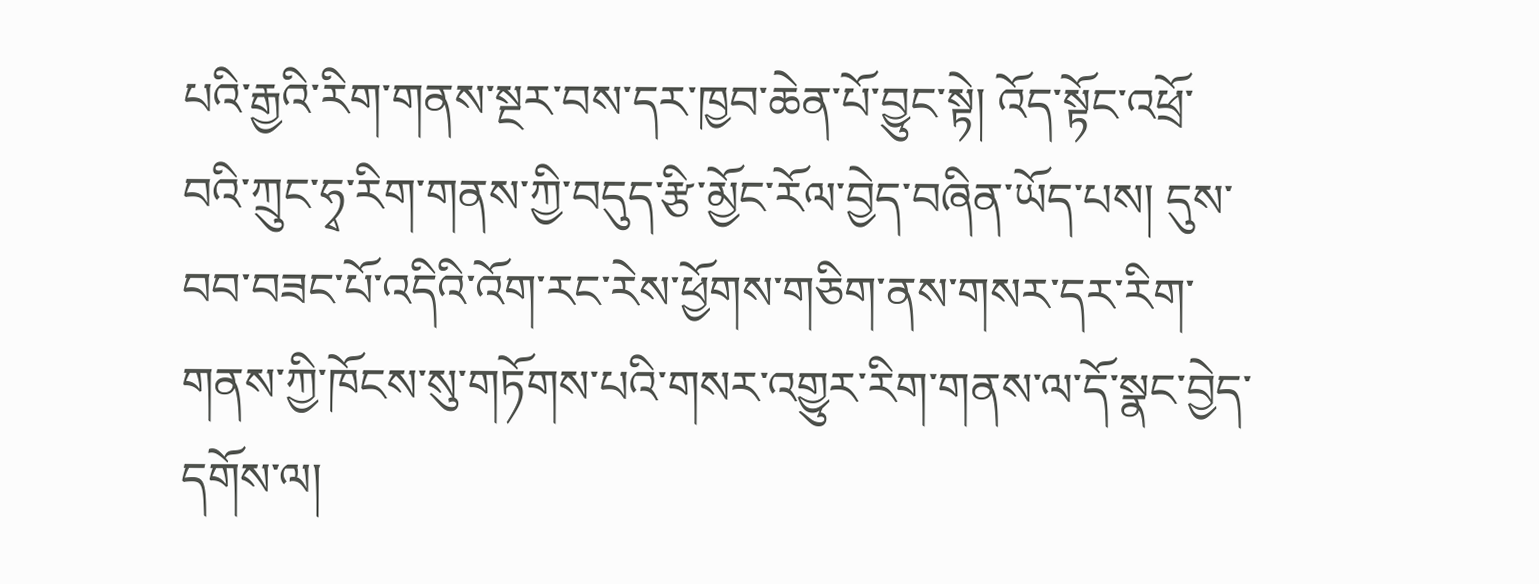པའི་རྒྱའི་རིག་གནས་སྔར་བས་དར་ཁྱབ་ཆེན་པོ་བྱུང་སྟེ། འོད་སྟོང་འཕྲོ་བའི་ཀྲུང་ཧྭ་རིག་གནས་ཀྱི་བདུད་རྩི་མྱོང་རོལ་བྱེད་བཞིན་ཡོད་པས། དུས་བབ་བཟང་པོ་འདིའི་འོག་རང་རེས་ཕྱོགས་གཅིག་ནས་གསར་དར་རིག་གནས་ཀྱི་ཁོངས་སུ་གཏོགས་པའི་གསར་འགྱུར་རིག་གནས་ལ་དོ་སྣང་བྱེད་དགོས་ལ།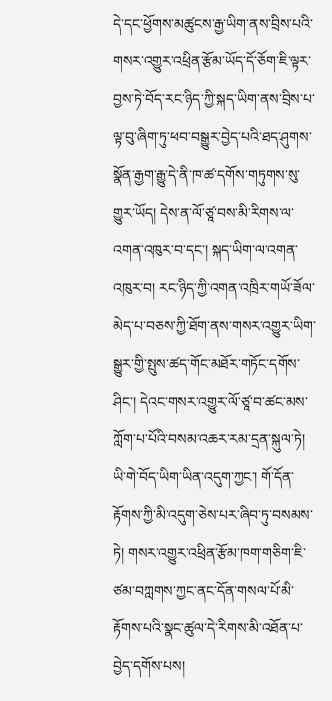དེ་དང་ཕྱོགས་མཚུངས་རྒྱ་ཡིག་ནས་བྲིས་པའི་གསར་འགྱུར་འཕྲིན་རྩོམ་ཡོད་དོ་ཅོག་ཇི་ལྟར་བྱས་ཏེ་བོད་རང་ཉིད་ཀྱི་སྐད་ཡིག་ནས་བྲིས་པ་ལྟ་བུ་ཞིག་ཏུ་ཕབ་བསྒྱུར་བྱེད་པའི་ཐད་ཤུགས་སྣོན་རྒྱག་རྒྱུ་དེ་ནི་ཁ་ཚ་དགོས་གཏུགས་སུ་གྱུར་ཡོད། དེས་ན་ལོ་ཙཱ་བས་མི་རིགས་ལ་འགན་འཁུར་བ་དང་། སྐད་ཡིག་ལ་འགན་འཁུར་བ། རང་ཉིད་ཀྱི་འགན་འཁྲིར་གཡོ་ཟོལ་མེད་པ་བཅས་ཀྱི་ཐོག་ནས་གསར་འགྱུར་ཡིག་སྒྱུར་གྱི་སྤུས་ཚད་གོང་མཐོར་གཏོང་དགོས་ཤིང་། དེའང་གསར་འགྱུར་ལོ་ཙཱ་བ་ཚང་མས་ཀློག་པ་པོའི་བསམ་འཆར་རམ་དྲན་སྐུལ་ཏེ། ཡི་གེ་བོད་ཡིག་ཡིན་འདུག་ཀྱང་། གོ་དོན་རྟོགས་ཀྱི་མི་འདུག་ཅེས་པར་ཞིབ་ཏུ་བསམས་ཏེ། གསར་འགྱུར་འཕྲིན་རྩོམ་ཁག་གཅིག་ཇི་ཙམ་བཀླགས་ཀྱང་ནང་དོན་གསལ་པོ་མི་རྟོགས་པའི་སྣང་ཚུལ་དེ་རིགས་མི་འཐོན་པ་བྱེད་དགོས་པས།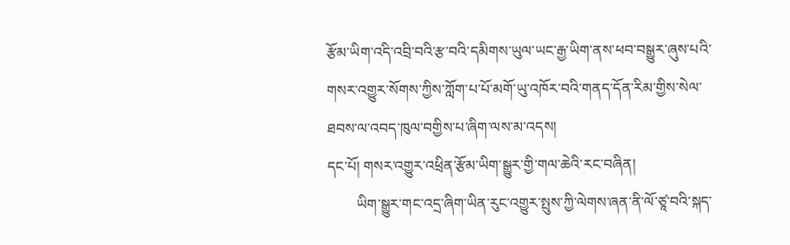རྩོམ་ཡིག་འདི་འབྲི་བའི་རྩ་བའི་དམིགས་ཡུལ་ཡང་རྒྱ་ཡིག་ནས་ཕབ་བསྒྱུར་ཞུས་པའི་གསར་འགྱུར་སོགས་ཀྱིས་ཀློག་པ་པོ་མགོ་ཡུ་འཁོར་བའི་གནད་དོན་རིམ་གྱིས་སེལ་ཐབས་ལ་འབད་ཁུལ་བགྱིས་པ་ཞིག་ལས་མ་འདས།
དང་པོ། གསར་འགྱུར་འཕྲིན་རྩོམ་ཡིག་སྒྱུར་གྱི་གལ་ཆེའི་རང་བཞིན།
        ཡིག་སྒྱུར་གང་འདྲ་ཞིག་ཡིན་རུང་འགྱུར་སྤུས་ཀྱི་ལེགས་ཞན་ནི་ལོ་ཙཱ་བའི་སྐད་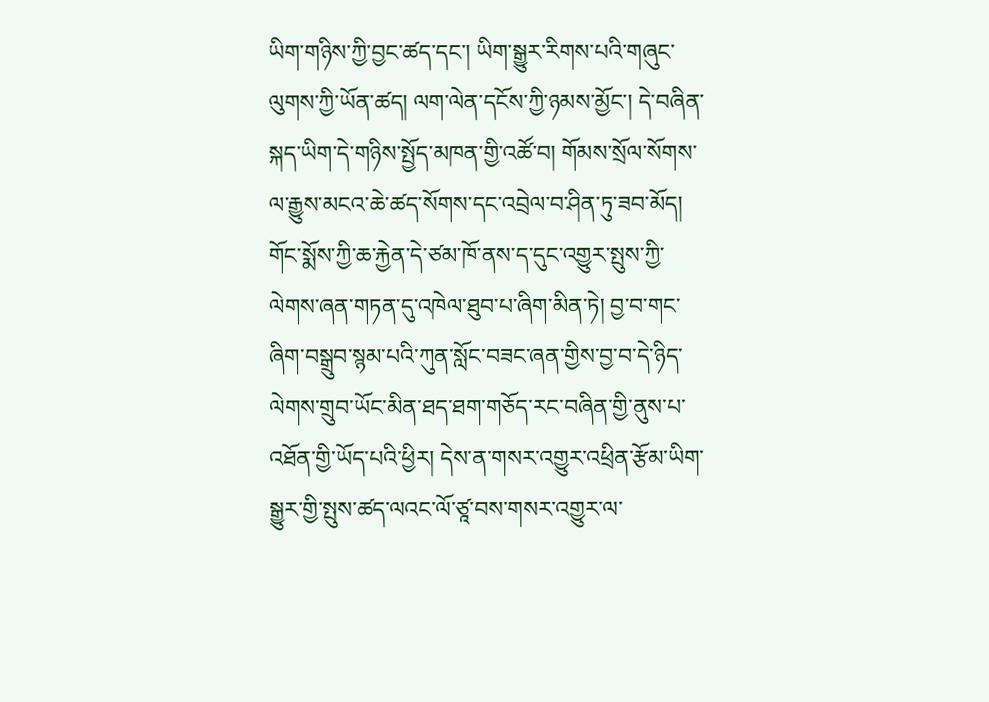ཡིག་གཉིས་ཀྱི་བྱང་ཚད་དང་། ཡིག་སྒྱུར་རིགས་པའི་གཞུང་ལུགས་ཀྱི་ཡོན་ཚད། ལག་ལེན་དངོས་ཀྱི་ཉམས་མྱོང་། དེ་བཞིན་སྐད་ཡིག་དེ་གཉིས་སྤྱོད་མཁན་གྱི་འཚོ་བ། གོམས་སྲོལ་སོགས་ལ་རྒྱུས་མངའ་ཆེ་ཚད་སོགས་དང་འབྲེལ་བ་ཤིན་ཏུ་ཟབ་མོད། གོང་སྨོས་ཀྱི་ཆ་རྐྱེན་དེ་ཙམ་ཁོ་ནས་ད་དུང་འགྱུར་སྤུས་ཀྱི་ལེགས་ཞན་གཏན་དུ་འཁེལ་ཐུབ་པ་ཞིག་མིན་ཏེ། བྱ་བ་གང་ཞིག་བསྒྲུབ་སྙམ་པའི་ཀུན་སློང་བཟང་ཞན་གྱིས་བྱ་བ་དེ་ཉིད་ལེགས་གྲུབ་ཡོང་མིན་ཐད་ཐག་གཅོད་རང་བཞིན་གྱི་ནུས་པ་འཐོན་གྱི་ཡོད་པའི་ཕྱིར། དེས་ན་གསར་འགྱུར་འཕྲིན་རྩོམ་ཡིག་སྒྱུར་གྱི་སྤུས་ཚད་ལའང་ལོ་ཙཱ་བས་གསར་འགྱུར་ལ་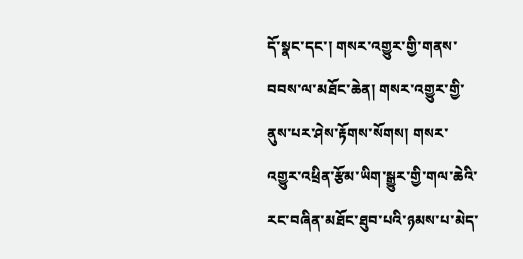དོ་སྣང་དང་། གསར་འགྱུར་གྱི་གནས་བབས་ལ་མཐོང་ཆེན། གསར་འགྱུར་གྱི་ནུས་པར་ཤེས་རྟོགས་སོགས། གསར་འགྱུར་འཕྲིན་རྩོམ་ཡིག་སྒྱུར་གྱི་གལ་ཆེའི་རང་བཞིན་མཐོང་ཐུབ་པའི་ཉམས་པ་མེད་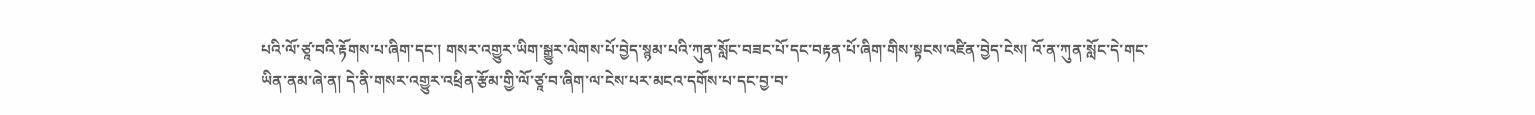པའི་ལོ་ཙཱ་བའི་རྟོགས་པ་ཞིག་དང་། གསར་འགྱུར་ཡིག་སྒྱུར་ལེགས་པོ་བྱེད་སྙམ་པའི་ཀུན་སློང་བཟང་པོ་དང་བརྟན་པོ་ཞིག་གིས་སྟངས་འཛིན་བྱེད་ངེས། འོ་ན་ཀུན་སློང་དེ་གང་ཡིན་ནམ་ཞེ་ན། དེ་ནི་གསར་འགྱུར་འཕྲིན་རྩོམ་གྱི་ལོ་ཙཱ་བ་ཞིག་ལ་ངེས་པར་མངའ་དགོས་པ་དང་བྱ་བ་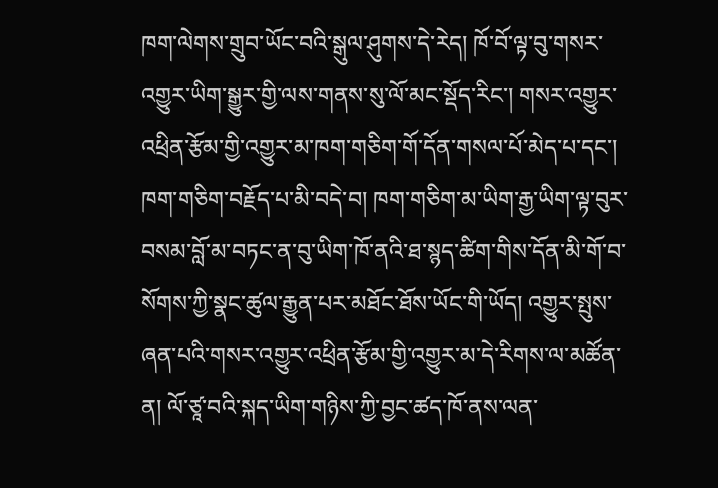ཁག་ལེགས་གྲུབ་ཡོང་བའི་སྒུལ་ཤུགས་དེ་རེད། ཁོ་བོ་ལྟ་བུ་གསར་འགྱུར་ཡིག་སྒྱུར་གྱི་ལས་གནས་སུ་ལོ་མང་སྡོད་རིང་། གསར་འགྱུར་འཕྲིན་རྩོམ་གྱི་འགྱུར་མ་ཁག་གཅིག་གོ་དོན་གསལ་པོ་མེད་པ་དང་། ཁག་གཅིག་བརྗོད་པ་མི་བདེ་བ། ཁག་གཅིག་མ་ཡིག་རྒྱ་ཡིག་ལྟ་བུར་བསམ་བློ་མ་བཏང་ན་བུ་ཡིག་ཁོ་ནའི་ཐ་སྙད་ཚིག་གིས་དོན་མི་གོ་བ་སོགས་ཀྱི་སྣང་ཚུལ་རྒྱུན་པར་མཐོང་ཐོས་ཡོང་གི་ཡོད། འགྱུར་སྤུས་ཞན་པའི་གསར་འགྱུར་འཕྲིན་རྩོམ་གྱི་འགྱུར་མ་དེ་རིགས་ལ་མཚོན་ན། ལོ་ཙཱ་བའི་སྐད་ཡིག་གཉིས་ཀྱི་བྱང་ཚད་ཁོ་ནས་ལན་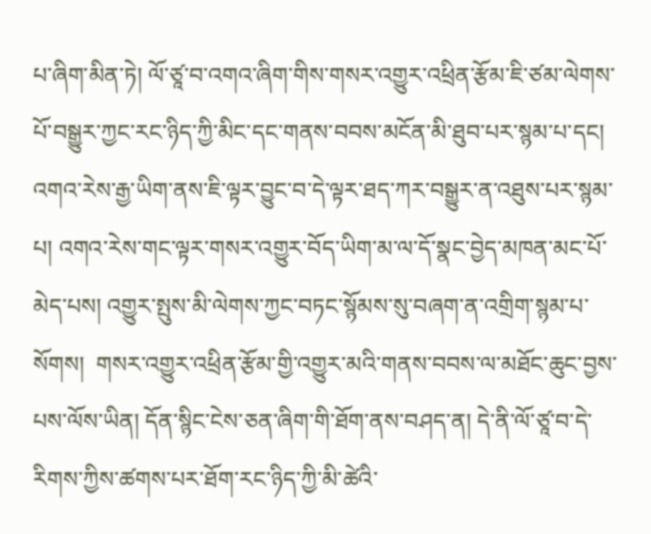པ་ཞིག་མིན་ཏེ། ལོ་ཙཱ་བ་འགའ་ཞིག་གིས་གསར་འགྱུར་འཕྲིན་རྩོམ་ཇི་ཙམ་ལེགས་པོ་བསྒྱུར་ཀྱང་རང་ཉིད་ཀྱི་མིང་དང་གནས་བབས་མངོན་མི་ཐུབ་པར་སྙམ་པ་དང། འགའ་རེས་རྒྱ་ཡིག་ནས་ཇི་ལྟར་བྱུང་བ་དེ་ལྟར་ཐད་ཀར་བསྒྱུར་ན་འཐུས་པར་སྙམ་པ། འགའ་རེས་གང་ལྟར་གསར་འགྱུར་བོད་ཡིག་མ་ལ་དོ་སྣང་བྱེད་མཁན་མང་པོ་མེད་པས། འགྱུར་སྤུས་མི་ལེགས་ཀྱང་བཏང་སྙོམས་སུ་བཞག་ན་འགྲིག་སྙམ་པ་སོགས།  གསར་འགྱུར་འཕྲིན་རྩོམ་གྱི་འགྱུར་མའི་གནས་བབས་ལ་མཐོང་ཆུང་བྱས་པས་ལོས་ཡིན། དོན་སྙིང་ངེས་ཅན་ཞིག་གི་ཐོག་ནས་བཤད་ན། དེ་ནི་ལོ་ཙཱ་བ་དེ་རིགས་ཀྱིས་ཚགས་པར་ཐོག་རང་ཉིད་ཀྱི་མི་ཚེའི་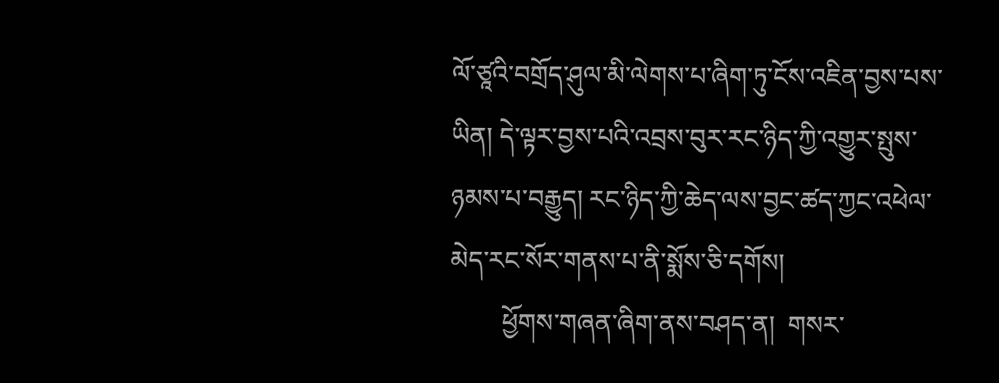ལོ་ཙཱའི་བགྲོད་ཤུལ་མི་ལེགས་པ་ཞིག་ཏུ་ངོས་འཇིན་བྱས་པས་ཡིན། དེ་ལྟར་བྱས་པའི་འབྲས་བུར་རང་ཉིད་ཀྱི་འགྱུར་སྤུས་ཉམས་པ་བརྒྱུད། རང་ཉིད་ཀྱི་ཆེད་ལས་བྱང་ཚད་ཀྱང་འཕེལ་མེད་རང་སོར་གནས་པ་ནི་སྨོས་ཅི་དགོས།
        ཕྱོགས་གཞན་ཞིག་ནས་བཤད་ན།  གསར་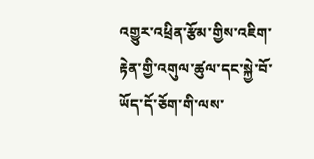འགྱུར་འཕྲིན་རྩོམ་གྱིས་འཇིག་རྟེན་གྱི་འགུལ་ཚུལ་དང་སྐྱེ་བོ་ཡོད་དོ་ཅོག་གི་ལས་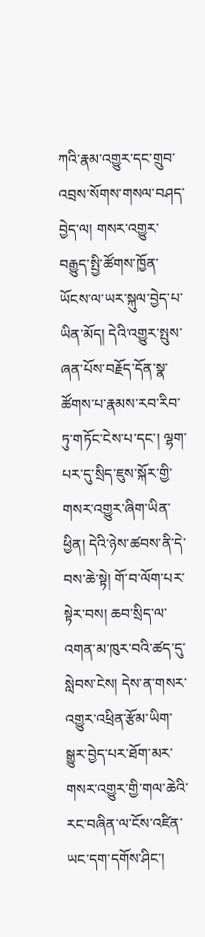ཀའི་རྣམ་འགྱུར་དང་གྲུབ་འབྲས་སོགས་གསལ་བཤད་བྱེད་ལ། གསར་འགྱུར་བརྒྱུད་སྤྱི་ཚོགས་ཁྱོན་ཡོངས་ལ་ཡར་སྐུལ་བྱེད་པ་ཡིན་མོད། དེའི་འགྱུར་སྤུས་ཞན་པོས་བརྗོད་དོན་སྣ་ཚོགས་པ་རྣམས་རབ་རིབ་ཏུ་གཏོང་ངེས་པ་དང་། ལྷག་པར་དུ་སྲིད་ཇུས་སྐོར་གྱི་གསར་འགྱུར་ཞིག་ཡིན་ཕྱིན། དེའི་ཉེས་ཚབས་ནི་དེ་བས་ཆེ་སྟེ། གོ་བ་ལོག་པར་སྟེར་བས། ཆབ་སྲིད་ལ་འགན་མ་ཁུར་བའི་ཚད་དུ་སླེབས་ངེས། དེས་ན་གསར་འགྱུར་འཕྲིན་རྩོམ་ཡིག་སྒྱུར་བྱེད་པར་ཐོག་མར་གསར་འགྱུར་གྱི་གལ་ཆེའི་རང་བཞིན་ལ་ངོས་འཛིན་ཡང་དག་དགོས་ཤིང་།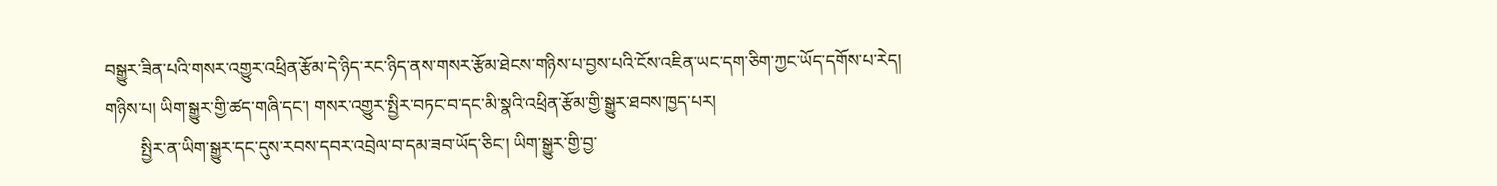བསྒྱུར་ཟིན་པའི་གསར་འགྱུར་འཕྲིན་རྩོམ་དེ་ཉིད་རང་ཉིད་ནས་གསར་རྩོམ་ཐེངས་གཉིས་པ་བྱས་པའི་ངོས་འཇིན་ཡང་དག་ཅིག་ཀྱང་ཡོད་དགོས་པ་རེད།
གཉིས་པ། ཡིག་སྒྱུར་གྱི་ཚད་གཞི་དང་། གསར་འགྱུར་སྤྱིར་བཏང་བ་དང་མི་སྣའི་འཕྲིན་རྩོམ་གྱི་སྒྱུར་ཐབས་ཁྱད་པར།
        སྤྱིར་ན་ཡིག་སྒྱུར་དང་དུས་རབས་དབར་འབྲེལ་བ་དམ་ཟབ་ཡོད་ཅིང་། ཡིག་སྒྱུར་གྱི་བྱ་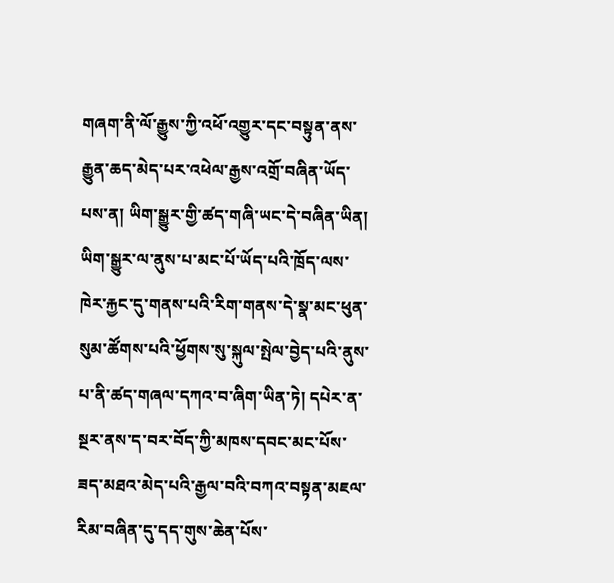གཞག་ནི་ལོ་རྒྱུས་ཀྱི་འཕོ་འགྱུར་དང་བསྟུན་ནས་རྒྱུན་ཆད་མེད་པར་འཕེལ་རྒྱས་འགྲོ་བཞིན་ཡོད་པས་ན། ཡིག་སྒྱུར་གྱི་ཚད་གཞི་ཡང་དེ་བཞིན་ཡིན། ཡིག་སྒྱུར་ལ་ནུས་པ་མང་པོ་ཡོད་པའི་ཁྲོད་ལས་ཁེར་རྐྱང་དུ་གནས་པའི་རིག་གནས་དེ་སྣ་མང་ཕུན་སུམ་ཚོགས་པའི་ཕྱོགས་སུ་སྐུལ་སྤེལ་བྱེད་པའི་ནུས་པ་ནི་ཚད་གཞལ་དཀའ་བ་ཞིག་ཡིན་ཏེ། དཔེར་ན་སྔར་ནས་ད་བར་བོད་ཀྱི་མཁས་དབང་མང་པོས་ཟད་མཐའ་མེད་པའི་རྒྱལ་བའི་བཀའ་བསྟན་མཇལ་རིམ་བཞིན་དུ་དད་གུས་ཆེན་པོས་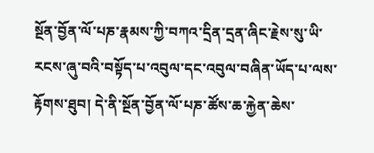སྔོན་བྱོན་ལོ་པཎ་རྣམས་ཀྱི་བཀའ་དྲིན་དྲན་ཞིང་རྗེས་སུ་ཡི་རངས་ཞུ་བའི་བསྟོད་པ་འབུལ་དང་འབུལ་བཞིན་ཡོད་པ་ལས་རྟོགས་ཐུབ། དེ་ནི་སྔོན་བྱོན་ལོ་པཎ་ཚོས་ཆ་རྐྱེན་ཆེས་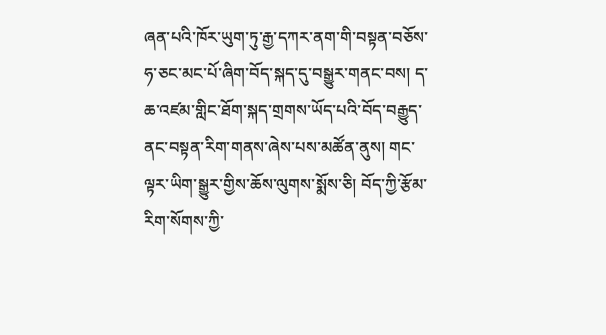ཞན་པའི་ཁོར་ཡུག་ཏུ་རྒྱ་དཀར་ནག་གི་བསྟན་བཅོས་ཧ་ཅང་མང་པོ་ཞིག་བོད་སྐད་དུ་བསྒྱུར་གནང་བས། ད་ཆ་འཛམ་གླིང་ཐོག་སྐད་གྲགས་ཡོད་པའི་བོད་བརྒྱུད་ནང་བསྟན་རིག་གནས་ཞེས་པས་མཚོན་ནུས། གང་ལྟར་ཡིག་སྒྱུར་གྱིས་ཆོས་ལུགས་སྨོས་ཅི། བོད་ཀྱི་རྩོམ་རིག་སོགས་ཀྱི་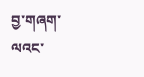བྱ་གཞག་ལའང་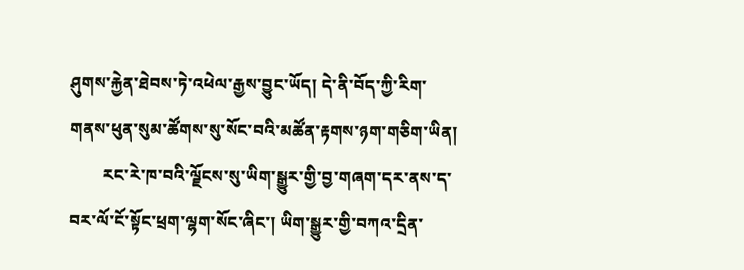ཤུགས་རྐྱེན་ཐེབས་ཏེ་འཕེལ་རྒྱས་བྱུང་ཡོད། དེ་ནི་བོད་ཀྱི་རིག་གནས་ཕུན་སུམ་ཚོགས་སུ་སོང་བའི་མཚོན་རྟགས་ཉག་གཅིག་ཡིན།
        རང་རེ་ཁ་བའི་ལྗོངས་སུ་ཡིག་སྒྱུར་གྱི་བྱ་གཞག་དར་ནས་ད་བར་ལོ་ངོ་སྟོང་ཕྲག་ལྷག་སོང་ཞིང་། ཡིག་སྒྱུར་གྱི་བཀའ་དྲིན་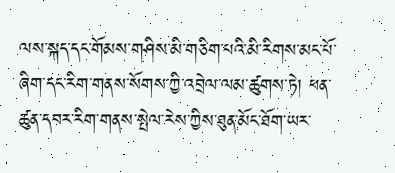ལས་སྐད་དང་གོམས་གཤིས་མི་གཅིག་པའི་མི་རིགས་མང་པོ་ཞིག་དང་རིག་གནས་སོགས་ཀྱི་འབྲེལ་ལམ་ཚུགས་ཏེ། ཕན་ཚུན་དབར་རིག་གནས་སྤེལ་རེས་ཀྱིས་ཐུན་མོང་ཐོག་ཡར་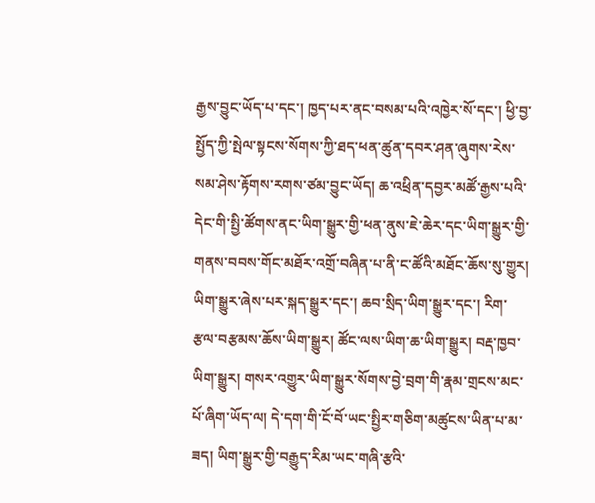རྒྱས་བྱུང་ཡོད་པ་དང་། ཁྱད་པར་ནང་བསམ་པའི་འཁྱེར་སོ་དང་། ཕྱི་བྱ་སྤྱོད་ཀྱི་སྤེལ་སྟངས་སོགས་ཀྱི་ཐད་ཕན་ཚུན་དབར་ཤན་ཞུགས་རེས་སམ་ཤེས་རྟོགས་རགས་ཙམ་བྱུང་ཡོད། ཆ་འཕྲིན་དབྱར་མཚོ་རྒྱས་པའི་དེང་གི་སྤྱི་ཚོགས་ནང་ཡིག་སྒྱུར་གྱི་ཕན་ནུས་ཇེ་ཆེར་དང་ཡིག་སྒྱུར་གྱི་གནས་བབས་གོང་མཐོར་འགྲོ་བཞིན་པ་ནི་ང་ཚོའི་མཐོང་ཆོས་སུ་གྱུར། ཡིག་སྒྱུར་ཞེས་པར་སྐད་སྒྱུར་དང་། ཆབ་སྲིད་ཡིག་སྒྱུར་དང་། རིག་རྩལ་བརྩམས་ཆོས་ཡིག་སྒྱུར། ཚོང་ལས་ཡིག་ཆ་ཡིག་སྒྱུར། བརྡ་ཁྱབ་ཡིག་སྒྱུར། གསར་འགྱུར་ཡིག་སྒྱུར་སོགས་བྱེ་བྲག་གི་རྣམ་གྲངས་མང་པོ་ཞིག་ཡོད་ལ། དེ་དག་གི་ངོ་བོ་ཡང་སྤྱིར་གཅིག་མཚུངས་ཡིན་པ་མ་ཟད། ཡིག་སྒྱུར་གྱི་བརྒྱུད་རིམ་ཡང་གཞི་རྩའི་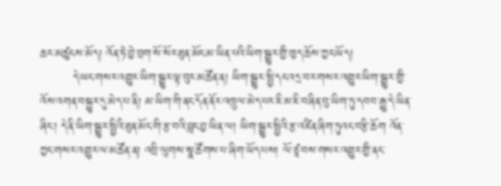ཆར་མཚུངས་མོད། འོན་ཏེ་བྱེ་བྲག་སོ་སོར་ཐུན་མོང་མ་ཡིན་པའི་ཡིག་སྒྱུར་གྱི་ཁྱད་ཆོས་ཀྱང་ཡོད།
        དེ་ཡང་གསར་འགྱུར་ཡིག་སྒྱུར་ལྟ་བུར་མཚོན་ན། ཡིག་སྒྱུར་སྤྱི་དང་འདྲ་བར་གསར་འགྱུར་ཡིག་སྒྱུར་གྱི་འོས་འགན་བསྐྱུར་དུ་མེད་པ་ནི། མ་ཡིག་གི་ནང་དོན་ནོར་འཁྲུལ་མེད་པར་ཇི་མ་ཇི་བཞིན་བུ་ཡིག་ཏུ་དབབ་རྒྱུ་དེ་ཡིན་ཞིང་། དེ་ནི་ཡིག་སྒྱུར་སྤྱིའི་ཐུན་མོང་གི་རྩ་བའི་བླང་བྱ་ཡིན་ལ། ཡིག་སྒྱུར་སྤྱིའི་རྩ་འཛིན་ཞིག་ཏུའང་བརྩི་ཆོག འོན་ཀྱང་གསར་འགྱུར་ལ་མཚོན་ན། འབྲི་ལུགས་སྣ་ཚོགས་པ་ཞིག་ཡོད་པས། ལོ་ཙཱ་བས་གསར་འགྱུར་གྱི་ནང་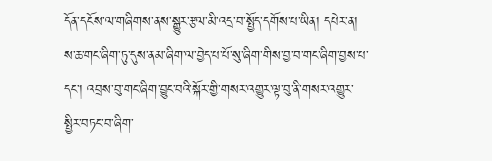དོན་དངོས་ལ་གཞིགས་ནས་སྒྱུར་རྩལ་མི་འདྲ་བ་སྤྱོད་དགོས་པ་ཡིན། དཔེར་ན། ས་ཆ་གང་ཞིག་ཏུ་དུས་ནམ་ཞིག་ལ་བྱེད་པ་པོ་སུ་ཞིག་གིས་བྱ་བ་གང་ཞིག་བྱས་པ་དང་། འབྲས་བུ་གང་ཞིག་བྱུང་བའི་སྐོར་གྱི་གསར་འགྱུར་ལྟ་བུ་ནི་གསར་འགྱུར་སྤྱིར་བཏང་བ་ཞིག་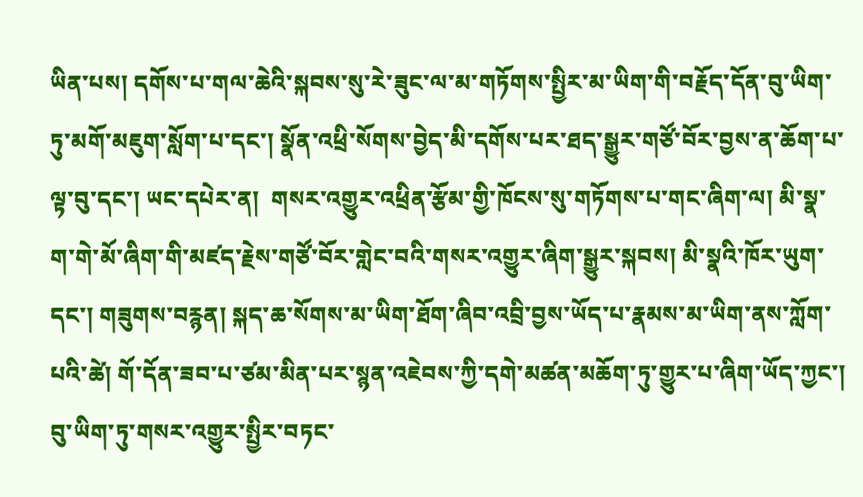ཡིན་པས། དགོས་པ་གལ་ཆེའི་སྐབས་སུ་རེ་ཟུང་ལ་མ་གཏོགས་སྤྱིར་མ་ཡིག་གི་བརྗོད་དོན་བུ་ཡིག་ཏུ་མགོ་མཇུག་སློག་པ་དང་། སྣོན་འཕྲི་སོགས་བྱེད་མི་དགོས་པར་ཐད་སྒྱུར་གཙོ་བོར་བྱས་ན་ཆོག་པ་ལྟ་བུ་དང་། ཡང་དཔེར་ན།  གསར་འགྱུར་འཕྲིན་རྩོམ་གྱི་ཁོངས་སུ་གཏོགས་པ་གང་ཞིག་ལ། མི་སྣ་ག་གེ་མོ་ཞིག་གི་མཛད་རྗེས་གཙོ་བོར་གླེང་བའི་གསར་འགྱུར་ཞིག་སྒྱུར་སྐབས། མི་སྣའི་ཁོར་ཡུག་དང་། གཟུགས་བརྙན། སྐད་ཆ་སོགས་མ་ཡིག་ཐོག་ཞིབ་འབྲི་བྱས་ཡོད་པ་རྣམས་མ་ཡིག་ནས་ཀློག་པའི་ཚེ། གོ་དོན་ཟབ་པ་ཙམ་མིན་པར་སྙན་འཇེབས་ཀྱི་དགེ་མཚན་མཆོག་ཏུ་གྱུར་པ་ཞིག་ཡོད་ཀྱང་། བུ་ཡིག་ཏུ་གསར་འགྱུར་སྤྱིར་བཏང་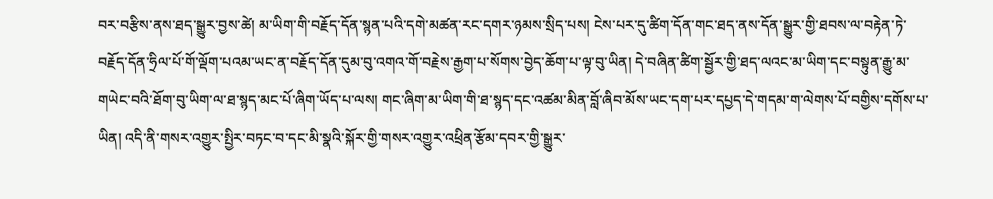བར་བརྩིས་ནས་ཐད་སྒྱུར་བྱས་ཚེ། མ་ཡིག་གི་བརྗོད་དོན་སྙན་པའི་དགེ་མཚན་རང་དགར་ཉམས་སྲིད་པས། ངེས་པར་དུ་ཚིག་དོན་གང་ཐད་ནས་དོན་སྒྱུར་གྱི་ཐབས་ལ་བརྟེན་ཏེ་བརྗོད་དོན་ཧྲིལ་པོ་གོ་ལྡོག་པའམ་ཡང་ན་བརྗོད་དོན་དུམ་བུ་འགའ་གོ་བརྗེས་རྒྱག་པ་སོགས་བྱེད་ཆོག་པ་ལྟ་བུ་ཡིན། དེ་བཞིན་ཚིག་སྦྱོར་གྱི་ཐད་ལའང་མ་ཡིག་དང་བསྟུན་རྒྱུ་མ་གཡེང་བའི་ཐོག་བུ་ཡིག་ལ་ཐ་སྙད་མང་པོ་ཞིག་ཡོད་པ་ལས། གང་ཞིག་མ་ཡིག་གི་ཐ་སྙད་དང་འཚམ་མིན་བློ་ཞིབ་མོས་ཡང་དག་པར་དཔྱད་དེ་གདམ་ག་ལེགས་པོ་བགྱིས་དགོས་པ་ཡིན། འདི་ནི་གསར་འགྱུར་སྤྱིར་བཏང་བ་དང་མི་སྣའི་སྐོར་གྱི་གསར་འགྱུར་འཕྲིན་རྩོམ་དབར་གྱི་སྒྱུར་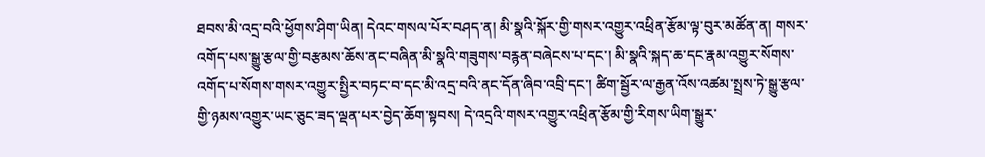ཐབས་མི་འདྲ་བའི་ཕྱོགས་ཤིག་ཡིན། དེའང་གསལ་པོར་བཤད་ན། མི་སྣའི་སྐོར་གྱི་གསར་འགྱུར་འཕྲིན་རྩོམ་ལྟ་བུར་མཚོན་ན། གསར་འགོད་པས་སྒྱུ་རྩལ་གྱི་བརྩམས་ཆོས་ནང་བཞིན་མི་སྣའི་གཟུགས་བརྙན་བཞེངས་པ་དང་། མི་སྣའི་སྐད་ཆ་དང་རྣམ་འགྱུར་སོགས་འགོད་པ་སོགས་གསར་འགྱུར་སྤྱིར་བཏང་བ་དང་མི་འདྲ་བའི་ནང་དོན་ཞིབ་འབྲི་དང་། ཚིག་སྦྱོར་ལ་རྒྱན་འོས་འཚམ་སྤྲས་ཏེ་སྒྱུ་རྩལ་གྱི་ཉམས་འགྱུར་ཡང་ཅུང་ཟད་ལྡན་པར་བྱེད་ཆོག་སྟབས། དེ་འདྲའི་གསར་འགྱུར་འཕྲིན་རྩོམ་གྱི་རིགས་ཡིག་སྒྱུར་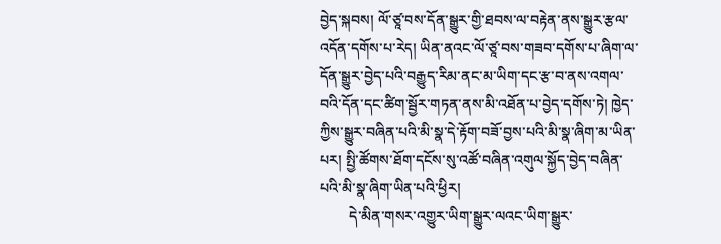བྱེད་སྐབས། ལོ་ཙཱ་བས་དོན་སྒྱུར་གྱི་ཐབས་ལ་བརྟེན་ནས་སྒྱུར་རྩལ་འདོན་དགོས་པ་རེད། ཡིན་ནའང་ལོ་ཙཱ་བས་གཟབ་དགོས་པ་ཞིག་ལ་དོན་སྒྱུར་བྱེད་པའི་བརྒྱུད་རིམ་ནང་མ་ཡིག་དང་རྩ་བ་ནས་འགལ་བའི་དོན་དང་ཚིག་སྦྱོར་གཏན་ནས་མི་འཐོན་པ་བྱེད་དགོས་ཏེ། ཁྱེད་ཀྱིས་སྒྱུར་བཞིན་པའི་མི་སྣ་དེ་རྟོག་བཟོ་བྱས་པའི་མི་སྣ་ཞིག་མ་ཡིན་པར། སྤྱི་ཚོགས་ཐོག་དངོས་སུ་འཚོ་བཞིན་འགུལ་སྐྱོད་བྱེད་བཞིན་པའི་མི་སྣ་ཞིག་ཡིན་པའི་ཕྱིར།
        དེ་མིན་གསར་འགྱུར་ཡིག་སྒྱུར་ལའང་ཡིག་སྒྱུར་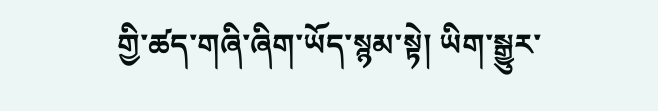གྱི་ཚད་གཞི་ཞིག་ཡོད་སྙམ་སྟེ། ཡིག་སྒྱུར་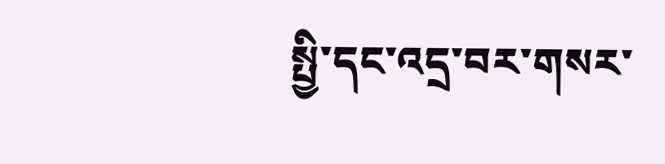སྤྱི་དང་འདྲ་བར་གསར་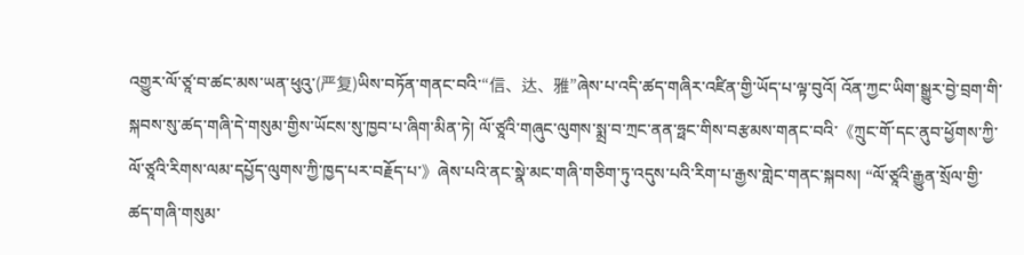འགྱུར་ལོ་ཙཱ་བ་ཚང་མས་ཡན་ཕུའུ་(严复)ཡིས་བཏོན་གནང་བའི་“信、达、雅”ཞེས་པ་འདི་ཚད་གཞིར་འཛིན་གྱི་ཡོད་པ་ལྟ་བུའོ། འོན་ཀྱང་ཡིག་སྒྱུར་བྱེ་བྲག་གི་སྐབས་སུ་ཚད་གཞི་དེ་གསུམ་གྱིས་ཡོངས་སུ་ཁྱབ་པ་ཞིག་མིན་ཏེ། ལོ་ཙཱའི་གཞུང་ལུགས་སྨྲ་བ་ཀྲང་ནན་ཧྥང་གིས་བརྩམས་གནང་བའི་《ཀྲུང་གོ་དང་ནུབ་ཕྱོགས་ཀྱི་ལོ་ཙཱའི་རིགས་ལམ་དཔྱོད་ལུགས་ཀྱི་ཁྱད་པར་བརྗོད་པ་》ཞེས་པའི་ནང་སྣེ་མང་གཞི་གཅིག་ཏུ་འདུས་པའི་རིག་པ་རྒྱས་གླེང་གནང་སྐབས། “ལོ་ཙཱའི་རྒྱུན་སྲོལ་གྱི་ཚད་གཞི་གསུམ་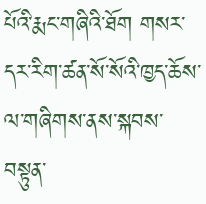པོའི་རྨང་གཞིའི་ཐོག གསར་དར་རིག་ཚན་སོ་སོའི་ཁྱད་ཆོས་ལ་གཞིགས་ནས་སྐབས་བསྟུན་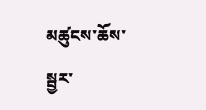མཚུངས་ཆོས་སྦྱར་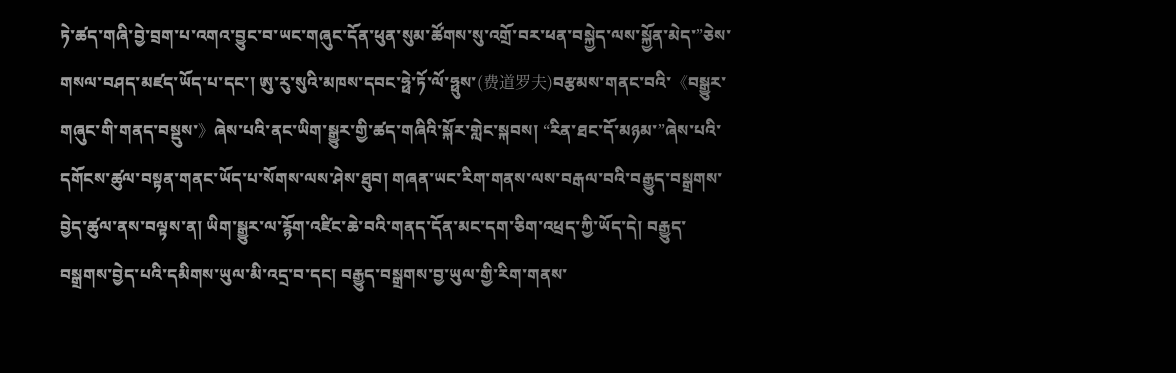ཏེ་ཚད་གཞི་བྱེ་བྲག་པ་འགའ་བྱུང་བ་ཡང་གཞུང་དོན་ཕུན་སུམ་ཚོགས་སུ་འགྲོ་བར་ཕན་བསྐྱེད་ལས་སྐྱོན་མེད་”ཅེས་གསལ་བཤད་མཛད་ཡོད་པ་དང་། ཨུ་རུ་སུའི་མཁས་དབང་ཧྥེ་ཏོ་ལོ་ཧྥུས་(费道罗夫)བརྩམས་གནང་བའི་《བསྒྱུར་གཞུང་གི་གནད་བསྡུས་》ཞེས་པའི་ནང་ཡིག་སྒྱུར་གྱི་ཚད་གཞིའི་སྐོར་གླེང་སྐབས། “རིན་ཐང་དོ་མཉམ་”ཞེས་པའི་དགོངས་ཚུལ་བསྟན་གནང་ཡོད་པ་སོགས་ལས་ཤེས་ཐུབ། གཞན་ཡང་རིག་གནས་ལས་བརྒལ་བའི་བརྒྱུད་བསྒྲགས་བྱེད་ཚུལ་ནས་བལྟས་ན། ཡིག་སྒྱུར་ལ་རྙོག་འཛིང་ཆེ་བའི་གནད་དོན་མང་དག་ཅིག་འཕྲད་ཀྱི་ཡོད་དེ། བརྒྱུད་བསྒྲགས་བྱེད་པའི་དམིགས་ཡུལ་མི་འདྲ་བ་དང། བརྒྱུད་བསྒྲགས་བྱ་ཡུལ་གྱི་རིག་གནས་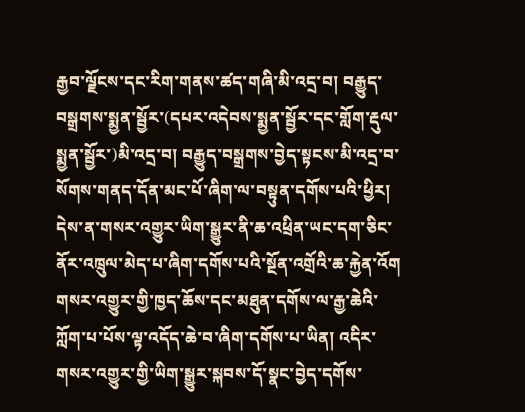རྒྱབ་ལྗོངས་དང་རིག་གནས་ཚད་གཞི་མི་འདྲ་བ། བརྒྱུད་བསྒྲགས་སྨྱན་སྦྱོར་(དཔར་འདེབས་སྨྱན་སྦྱོར་དང་གློག་རྡུལ་སྨྱན་སྦྱོར་)མི་འདྲ་བ། བརྒྱུད་བསྒྲགས་བྱེད་སྟངས་མི་འདྲ་བ་སོགས་གནད་དོན་མང་པོ་ཞིག་ལ་བསྟུན་དགོས་པའི་ཕྱིར། དེས་ན་གསར་འགྱུར་ཡིག་སྒྱུར་ནི་ཆ་འཕྲིན་ཡང་དག་ཅིང་ནོར་འཁྲུལ་མེད་པ་ཞིག་དགོས་པའི་སྔོན་འགྲོའི་ཆ་རྐྱེན་འོག གསར་འགྱུར་གྱི་ཁྱད་ཆོས་དང་མཐུན་དགོས་ལ་རྒྱ་ཆེའི་ཀློག་པ་པོས་ལྟ་འདོད་ཆེ་བ་ཞིག་དགོས་པ་ཡིན། འདིར་གསར་འགྱུར་གྱི་ཡིག་སྒྱུར་སྐབས་དོ་སྣང་བྱེད་དགོས་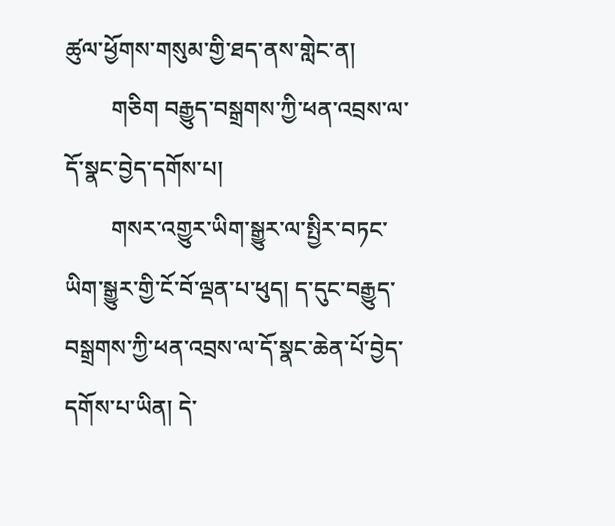ཚུལ་ཕྱོགས་གསུམ་གྱི་ཐད་ནས་གླེང་ན།
        གཅིག བརྒྱུད་བསྒྲགས་ཀྱི་ཕན་འབྲས་ལ་དོ་སྣང་བྱེད་དགོས་པ།
        གསར་འགྱུར་ཡིག་སྒྱུར་ལ་སྤྱིར་བཏང་ཡིག་སྒྱུར་གྱི་ངོ་བོ་ལྡན་པ་ཕུད། ད་དུང་བརྒྱུད་བསྒྲགས་ཀྱི་ཕན་འབྲས་ལ་དོ་སྣང་ཆེན་པོ་བྱེད་དགོས་པ་ཡིན། དེ་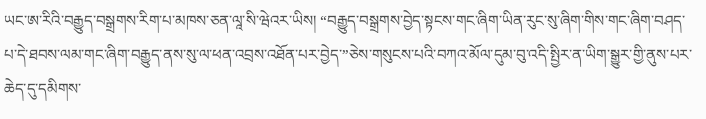ཡང་ཨ་རིའི་བརྒྱུད་བསྒྲགས་རིག་པ་མཁས་ཅན་ལཱ་སི་ཝེའར་ཡིས། “བརྒྱུད་བསྒྲགས་བྱེད་སྟངས་གང་ཞིག་ཡིན་རུང་སུ་ཞིག་གིས་གང་ཞིག་བཤད་པ་དེ་ཐབས་ལམ་གང་ཞིག་བརྒྱུད་ནས་སུ་ལ་ཕན་འབྲས་འཐོན་པར་བྱེད་”ཅེས་གསུངས་པའི་བཀའ་མོལ་དུམ་བུ་འདི་སྤྱིར་ན་ཡིག་སྒྱུར་གྱི་ནུས་པར་ཆེད་དུ་དམིགས་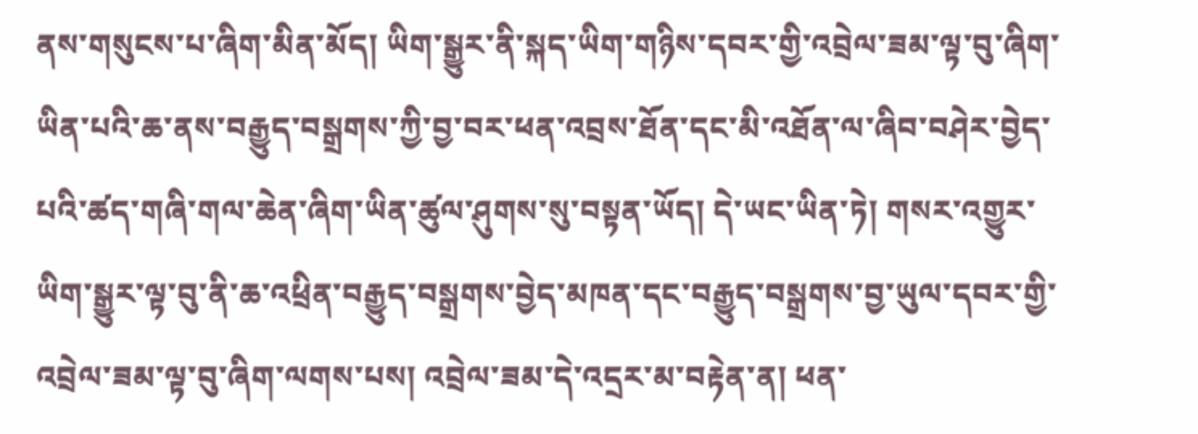ནས་གསུངས་པ་ཞིག་མིན་མོད། ཡིག་སྒྱུར་ནི་སྐད་ཡིག་གཉིས་དབར་གྱི་འབྲེལ་ཟམ་ལྟ་བུ་ཞིག་ཡིན་པའི་ཆ་ནས་བརྒྱུད་བསྒྲགས་ཀྱི་བྱ་བར་ཕན་འབྲས་ཐོན་དང་མི་འཐོན་ལ་ཞིབ་བཤེར་བྱེད་པའི་ཚད་གཞི་གལ་ཆེན་ཞིག་ཡིན་ཚུལ་ཤུགས་སུ་བསྟན་ཡོད། དེ་ཡང་ཡིན་ཏེ། གསར་འགྱུར་ཡིག་སྒྱུར་ལྟ་བུ་ནི་ཆ་འཕྲིན་བརྒྱུད་བསྒྲགས་བྱེད་མཁན་དང་བརྒྱུད་བསྒྲགས་བྱ་ཡུལ་དབར་གྱི་འབྲེལ་ཟམ་ལྟ་བུ་ཞིག་ལགས་པས། འབྲེལ་ཟམ་དེ་འདྲར་མ་བརྟེན་ན། ཕན་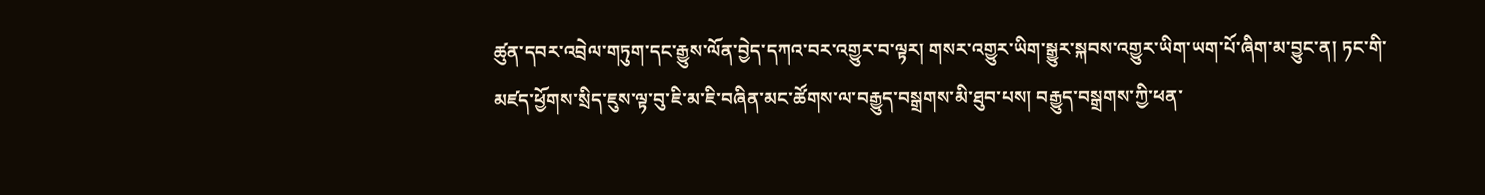ཚུན་དབར་འབྲེལ་གཏུག་དང་རྒྱུས་ལོན་བྱེད་དཀའ་བར་འགྱུར་བ་ལྟར། གསར་འགྱུར་ཡིག་སྒྱུར་སྐབས་འགྱུར་ཡིག་ཡག་པོ་ཞིག་མ་བྱུང་ན། ཏང་གི་མཛད་ཕྱོགས་སྲིད་ཇུས་ལྟ་བུ་ཇི་མ་ཇི་བཞིན་མང་ཚོགས་ལ་བརྒྱུད་བསྒྲགས་མི་ཐུབ་པས། བརྒྱུད་བསྒྲགས་ཀྱི་ཕན་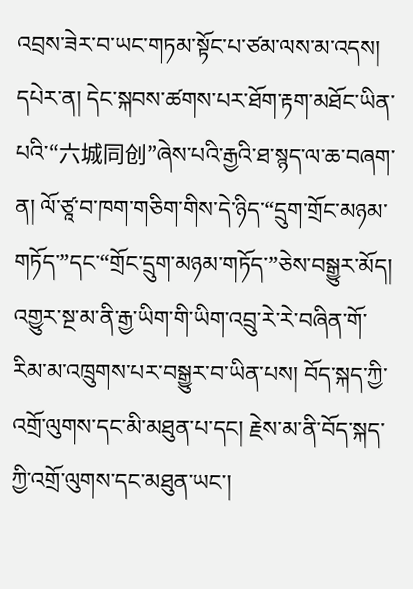འབྲས་ཟེར་བ་ཡང་གཏམ་སྟོང་པ་ཙམ་ལས་མ་འདས། དཔེར་ན། དེང་སྐབས་ཚགས་པར་ཐོག་རྟག་མཐོང་ཡིན་པའི་“六城同创”ཞེས་པའི་རྒྱའི་ཐ་སྙད་ལ་ཆ་བཞག་ན། ལོ་ཙཱ་བ་ཁག་གཅིག་གིས་དེ་ཉིད་“དྲུག་གྲོང་མཉམ་གཏོད་”དང་“གྲོང་དྲུག་མཉམ་གཏོད་”ཅེས་བསྒྱུར་མོད། འགྱུར་སྔ་མ་ནི་རྒྱ་ཡིག་གི་ཡིག་འབྲུ་རེ་རེ་བཞིན་གོ་རིམ་མ་འཁྲུགས་པར་བསྒྱུར་བ་ཡིན་པས། བོད་སྐད་ཀྱི་འགྲོ་ལུགས་དང་མི་མཐུན་པ་དང། རྗེས་མ་ནི་བོད་སྐད་ཀྱི་འགྲོ་ལུགས་དང་མཐུན་ཡང་།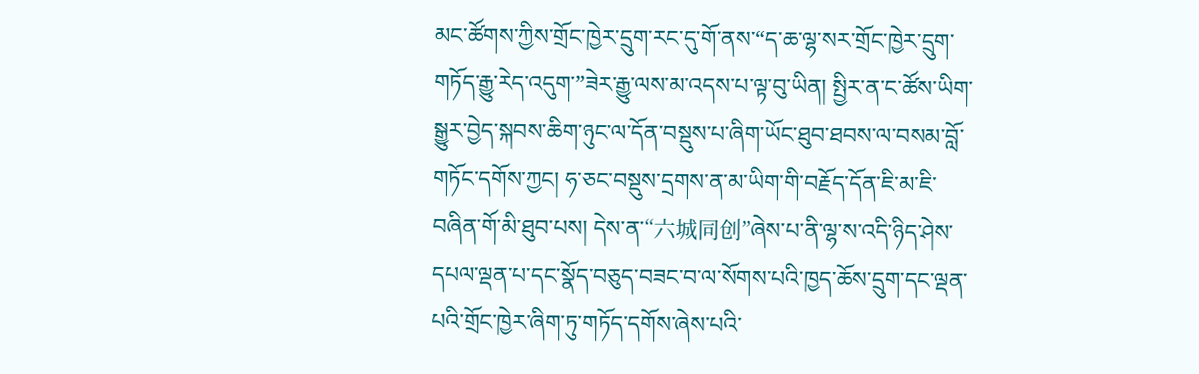མང་ཚོགས་ཀྱིས་གྲོང་ཁྱེར་དྲུག་རང་དུ་གོ་ནས་“ད་ཆ་ལྷ་སར་གྲོང་ཁྱེར་དྲུག་གཏོད་རྒྱུ་རེད་འདུག་”ཟེར་རྒྱུ་ལས་མ་འདས་པ་ལྟ་བུ་ཡིན། སྤྱིར་ན་ང་ཚོས་ཡིག་སྒྱུར་བྱེད་སྐབས་ཆིག་ཉུང་ལ་དོན་བསྡུས་པ་ཞིག་ཡོང་ཐུབ་ཐབས་ལ་བསམ་བློ་གཏོང་དགོས་ཀྱང། ཧ་ཅང་བསྡུས་དྲགས་ན་མ་ཡིག་གི་བརྗོད་དོན་ཇི་མ་ཇི་བཞིན་གོ་མི་ཐུབ་པས། དེས་ན་“六城同创”ཞེས་པ་ནི་ལྷ་ས་འདི་ཉིད་ཤེས་དཔལ་ལྡན་པ་དང་སྣོད་བཅུད་བཟང་བ་ལ་སོགས་པའི་ཁྱད་ཆོས་དྲུག་དང་ལྡན་པའི་གྲོང་ཁྱེར་ཞིག་ཏུ་གཏོད་དགོས་ཞེས་པའི་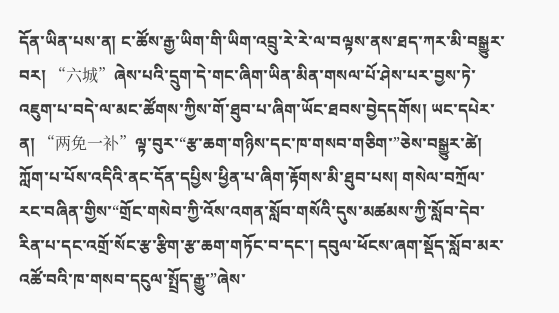དོན་ཡིན་པས་ན། ང་ཚོས་རྒྱ་ཡིག་གི་ཡིག་འབྲུ་རེ་རེ་ལ་བལྟས་ནས་ཐད་ཀར་མི་བསྒྱུར་བར། “六城”ཞེས་པའི་དྲུག་དེ་གང་ཞིག་ཡིན་མིན་གསལ་པོ་ཤེས་པར་བྱས་ཏེ་འཇུག་པ་བདེ་ལ་མང་ཚོགས་ཀྱིས་གོ་ཐུབ་པ་ཞིག་ཡོང་ཐབས་བྱེདདགོས། ཡང་དཔེར་ན། “两免一补”ལྟ་བུར་“རྩ་ཆག་གཉིས་དང་ཁ་གསབ་གཅིག་”ཅེས་བསྒྱུར་ཚེ། ཀློག་པ་པོས་འདིའི་ནང་དོན་དཔྱིས་ཕྱིན་པ་ཞིག་རྟོགས་མི་ཐུབ་པས། གསེལ་བཀྲོལ་རང་བཞིན་གྱིས་“གྲོང་གསེབ་ཀྱི་འོས་འགན་སློབ་གསོའི་དུས་མཚམས་ཀྱི་སློབ་དེབ་རིན་པ་དང་འགྲོ་སོང་རྩ་རྩིག་རྩ་ཆག་གཏོང་བ་དང་། དབུལ་ཕོངས་ཞག་སྡོད་སློབ་མར་འཚོ་བའི་ཁ་གསབ་དངུལ་སྤྲོད་རྒྱུ་”ཞེས་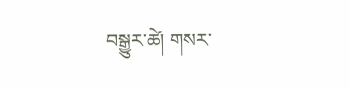བསྒྱུར་ཚེ། གསར་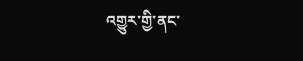འགྱུར་གྱི་ནང་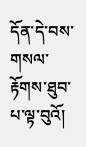དོན་དེ་བས་གསལ་རྟོགས་ཐུབ་པ་ལྟ་བུའོ།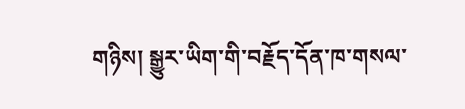གཉིས། སྒྱུར་ཡིག་གི་བརྗོད་དོན་ཁ་གསལ་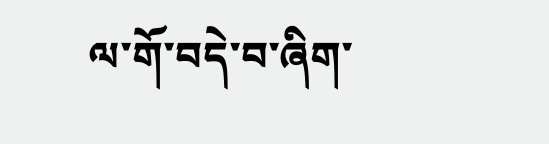ལ་གོ་བདེ་བ་ཞིག་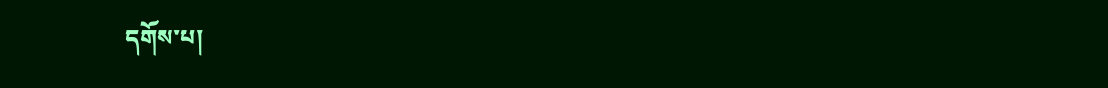དགོས་པ།